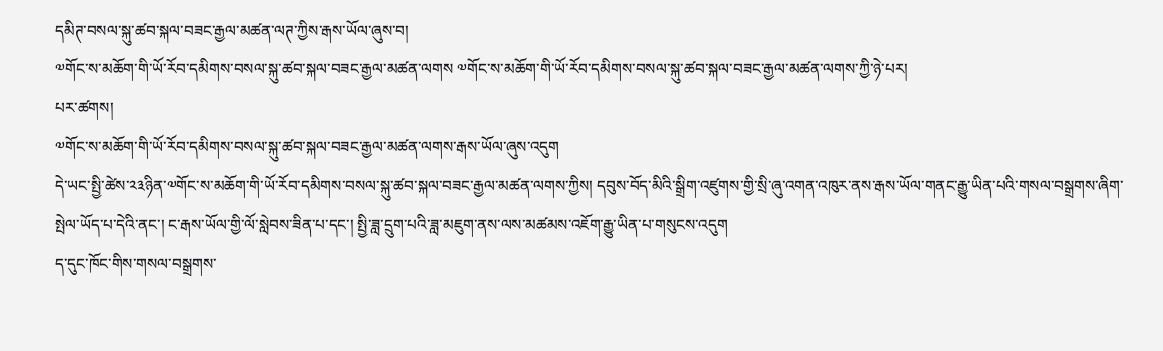དམིཊ་བསལ་སྐུ་ཚབ་སྐལ་བཟང་རྒྱལ་མཚན་ལཊ་ཀྱིས་རྒས་ཡོལ་ཞུས་བ།
༧གོང་ས་མཆོག་གི་ཡོ་རོབ་དམིགས་བསལ་སྐུ་ཚབ་སྐལ་བཟང་རྒྱལ་མཚན་ལགས ༧གོང་ས་མཆོག་གི་ཡོ་རོབ་དམིགས་བསལ་སྐུ་ཚབ་སྐལ་བཟང་རྒྱལ་མཚན་ལགས་ཀྱི་ཉེ་པར།
པར་ཚགས།
༧གོང་ས་མཆོག་གི་ཡོ་རོབ་དམིགས་བསལ་སྐུ་ཚབ་སྐལ་བཟང་རྒྱལ་མཚན་ལགས་རྒས་ཡོལ་ཞུས་འདུག
དེ་ཡང་སྤྱི་ཚེས་༢༣ཉིན་༧གོང་ས་མཆོག་གི་ཡོ་རོབ་དམིགས་བསལ་སྐུ་ཚབ་སྐལ་བཟང་རྒྱལ་མཚན་ལགས་ཀྱིས། དབུས་བོད་མིའི་སྒྲིག་འཛུགས་གྱི་སྲི་ཞུ་འགན་འཁུར་ནས་རྒས་ཡོལ་གནང་རྒྱུ་ཡིན་པའི་གསལ་བསྒྲགས་ཞིག་སྤེལ་ཡོད་པ་དེའི་ནང་། ང་རྒས་ཡོལ་གྱི་ལོ་སླེབས་ཟིན་པ་དང་། སྤྱི་ཟླ་དྲུག་པའི་ཟླ་མཇུག་ནས་ལས་མཚམས་འཇོག་རྒྱུ་ཡིན་པ་གསུངས་འདུག
ད་དུང་ཁོང་གིས་གསལ་བསྒྲགས་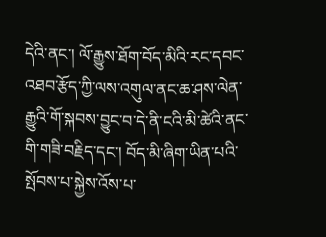དེའི་ནང་། ལོ་རྒྱུས་ཐོག་བོད་མིའི་རང་དབང་འཐབ་རྩོད་ཀྱི་ལས་འགུལ་ནང་ཆ་ཤས་ལེན་རྒྱུའི་གོ་སྐབས་བྱུང་བ་དེ་ནི་ངའི་མི་ཚེའི་ནང་གི་གཟི་བརྗིད་དང་། བོད་མི་ཞིག་ཡིན་པའི་སྤོབས་པ་སྐྱེས་འོས་པ་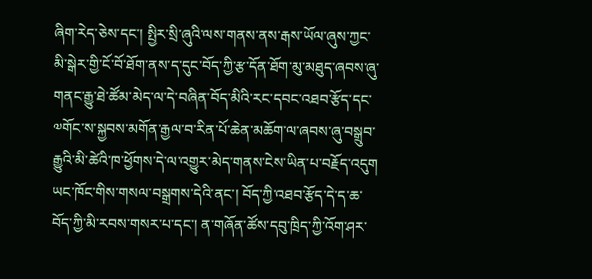ཞིག་རེད་ཅེས་དང་། སྤྱིར་སྲི་ཞུའི་ལས་གནས་ནས་རྒས་ཡོལ་ཞུས་ཀྱང་མི་སྒེར་གྱི་ངོ་བོ་ཐོག་ནས་ད་དུང་བོད་ཀྱི་རྩ་དོན་ཐོག་མུ་མཐུད་ཞབས་ཞུ་གནང་རྒྱུ་ཐེ་ཚོམ་མེད་ལ་དེ་བཞིན་བོད་མིའི་རང་དབང་འཐབ་རྩོད་དང་༧གོང་ས་སྐྱབས་མགོན་རྒྱལ་བ་རིན་པོ་ཆེན་མཆོག་ལ་ཞབས་ཞུ་བསྒྲུབ་རྒྱུའི་མི་ཚེའི་ཁ་ཕྱོགས་དེ་ལ་འགྱུར་མེད་གནས་ངེས་ཡིན་པ་བརྗོད་འདུག
ཡང་ཁོང་གིས་གསལ་བསྒྲགས་དེའི་ནང་། བོད་ཀྱི་འཐབ་རྩོད་དེ་ད་ཆ་བོད་ཀྱི་མི་རབས་གསར་པ་དང་། ན་གཞོན་ཚོས་དབུ་ཁྲིད་ཀྱི་འོག་ཤར་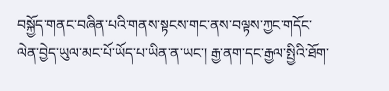བསྐྱོད་གནང་བཞིན་པའི་གནས་སྟངས་གང་ནས་བལྟས་ཀྱང་གདོང་ལེན་བྱེད་ཡུལ་མང་པོ་ཡོད་པ་ཡིན་ན་ཡང་། རྒྱ་ནག་དང་རྒྱལ་སྤྱིའི་ཐོག་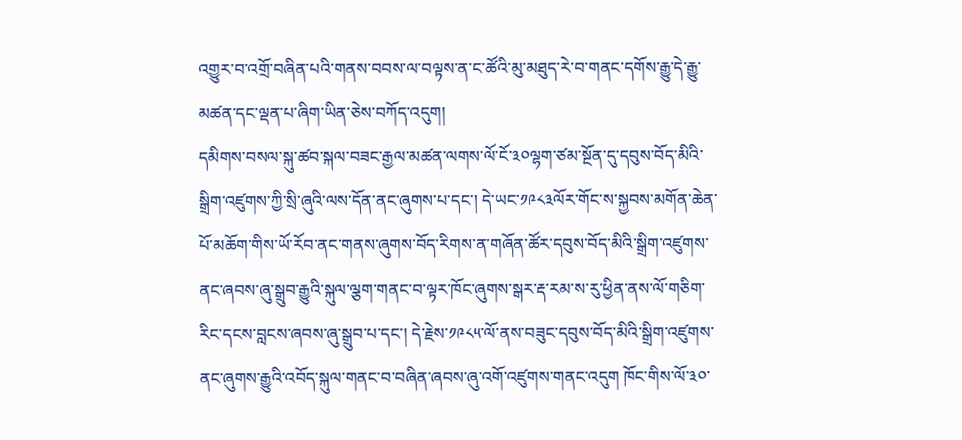འགྱུར་བ་འགྲོ་བཞིན་པའི་གནས་བབས་ལ་བལྟས་ན་ང་ཚོའི་མུ་མཐུད་རེ་བ་གནང་དགོས་རྒྱུ་དེ་རྒྱུ་མཚན་དང་ལྡན་པ་ཞིག་ཡིན་ཅེས་བཀོད་འདུག།
དམིགས་བསལ་སྐུ་ཚབ་སྐལ་བཟང་རྒྱལ་མཚན་ལགས་ལོ་ངོ་༣༠ལྷག་ཙམ་སྔོན་དུ་དབུས་བོད་མིའི་སྒྲིག་འཛུགས་ཀྱི་སྲི་ཞུའི་ལས་དོན་ནང་ཞུགས་པ་དང་། དེ་ཡང་༡༩༨༣ལོར་གོང་ས་སྐྱབས་མགོན་ཆེན་པོ་མཆོག་གིས་ཡོ་རོབ་ནང་གནས་ཞུགས་བོད་རིགས་ན་གཞོན་ཚོར་དབུས་བོད་མིའི་སྒྲིག་འཛུགས་ནང་ཞབས་ཞུ་སྒྲུབ་རྒྱུའི་སྐུལ་ལྕག་གནང་བ་ལྟར་ཁོང་ཞུགས་སྒར་རྡ་རམ་ས་རུ་ཕྱིན་ནས་ལོ་གཅིག་རིང་དངས་བླངས་ཞབས་ཞུ་སྒྲུབ་པ་དང་། དེ་རྗེས་༡༩༨༥་ལོ་ནས་བཟུང་དབུས་བོད་མིའི་སྒྲིག་འཛུགས་ནང་ཞུགས་རྒྱུའི་འབོད་སྐུལ་གནང་བ་བཞིན་ཞབས་ཞུ་འགོ་འཛུགས་གནང་འདུག ཁོང་གིས་ལོ་༣༠་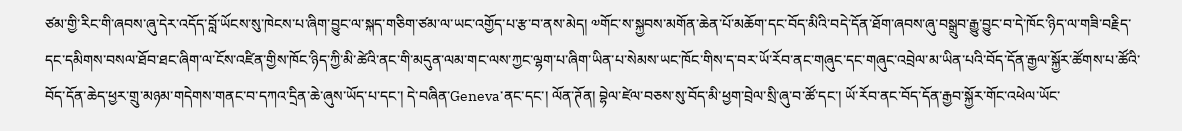ཙམ་གྱི་རིང་གི་ཞབས་ཞུ་དེར་འདོད་བློ་ཡོངས་སུ་ཁེངས་པ་ཞིག་བྱུང་ལ་སྐད་གཅིག་ཙམ་ལ་ཡང་འགྱོད་པ་རྩ་བ་ནས་མེད། ༧གོང་ས་སྐྱབས་མགོན་ཆེན་པོ་མཆོག་དང་བོད་མིའི་བདེ་དོན་ཐོག་ཞབས་ཞུ་བསྒྲུབ་རྒྱུ་བྱུང་བ་དེ་ཁོང་ཉིད་ལ་གཟི་བརྗིད་དང་དམིགས་བསལ་ཐོབ་ཐང་ཞིག་ལ་ངོས་འཛིན་གྱིས་ཁོང་ཉིད་ཀྱི་མི་ཚེའི་ནང་གི་མདུན་ལམ་གང་ལས་ཀྱང་ལྷག་པ་ཞིག་ཡིན་པ་སེམས་ཡང་ཁོང་གིས་ད་བར་ཡོ་རོབ་ནང་གཞུང་དང་གཞུང་འབྲེལ་མ་ཡིན་པའི་བོད་དོན་རྒྱལ་སྐྱོར་ཚོགས་པ་ཚོའི་བོད་དོན་ཆེད་ཕྱར་གྲུ་མཉམ་གདེགས་གནང་བ་དཀའ་དྲིན་ཆེ་ཞུས་ཡོད་པ་དང་། དེ་བཞིན་Geneva་ནང་དང་། ལོན་ཊོན། བྷེལ་ཛེལ་བཅས་སུ་བོད་མི་ཕྱག་བྲེལ་སྲི་ཞུ་བ་ཚོ་དང་། ཡོ་རོབ་ནང་བོད་དོན་རྒྱབ་སྐྱོར་གོང་འཕེལ་ཡོང་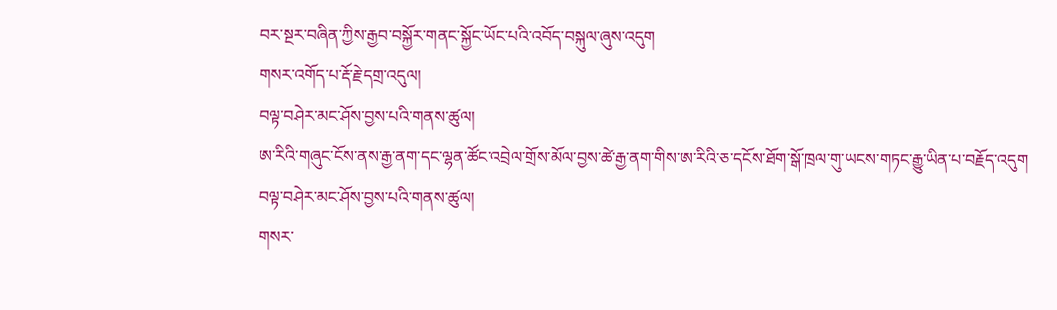བར་སྔར་བཞིན་ཀྱིས་རྒྱབ་བསྐྱོར་གནང་སྐྱོང་ཡོང་པའི་འབོད་བསྐུལ་ཞུས་འདུག
གསར་འགོད་པ་རྡོ་རྗེ་དགྲ་འདུལ།
བལྟ་བཤེར་མང་ཤོས་བྱས་པའི་གནས་ཚུལ།
ཨ་རིའི་གཞུང་ངོས་ནས་རྒྱ་ནག་དང་ལྷན་ཚོང་འབྲེལ་གྲོས་མོལ་བྱས་ཚེ་རྒྱ་ནག་གིས་ཨ་རིའི་ཅ་དངོས་ཐོག་སྒོ་ཁྲལ་གུ་ཡངས་གཏང་རྒྱུ་ཡིན་པ་བརྗོད་འདུག
བལྟ་བཤེར་མང་ཤོས་བྱས་པའི་གནས་ཚུལ།
གསར་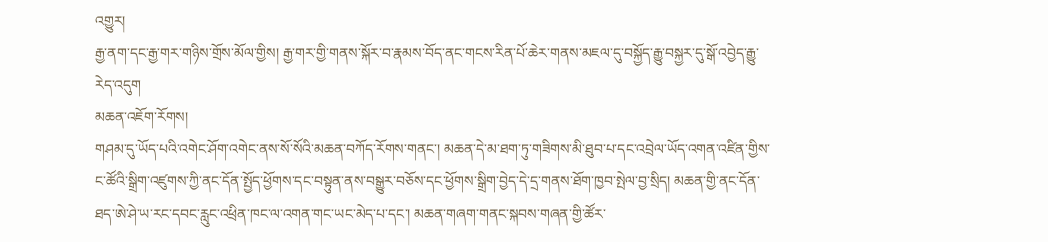འགྱུར།
རྒྱ་ནག་དང་རྒྱ་གར་གཉིས་གྲོས་མོལ་གྱིས། རྒྱ་གར་གྱི་གནས་སྐོར་བ་རྣམས་བོད་ནང་གངས་རིན་པོ་ཆེར་གནས་མཇལ་དུ་བསྐྱོད་རྒྱུ་བསྐྱར་དུ་སྒོ་འབྱེད་རྒྱུ་རེད་འདུག
མཆན་འཇོག་རོགས།
གཤམ་དུ་ཡོད་པའི་འགེང་ཤོག་འགེང་ནས་སོ་སོའི་མཆན་བཀོད་རོགས་གནང་། མཆན་དེ་མ་ཐག་ཏུ་གཟིགས་མི་ཐུབ་པ་དང་འབྲེལ་ཡོད་འགན་འཛིན་གྱིས་ང་ཚོའི་སྒྲིག་འཛུགས་ཀྱི་ནང་དོན་སྤྱོད་ཕྱོགས་དང་བསྟུན་ནས་བསྒྱུར་བཅོས་དང་ཕྱོགས་སྒྲིག་བྱེད་དེ་དྲ་གནས་ཐོག་ཁྱབ་སྤེལ་བྱ་སྲིད། མཆན་གྱི་ནང་དོན་ཐད་ཨེ་ཤེ་ཡ་རང་དབང་རླུང་འཕྲིན་ཁང་ལ་འགན་གང་ཡང་མེད་པ་དང་། མཆན་གཞག་གནང་སྐབས་གཞན་གྱི་ཚོར་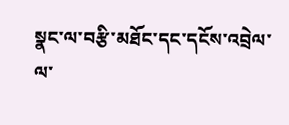སྣང་ལ་བརྩི་མཐོང་དང་དངོས་འབྲེལ་ལ་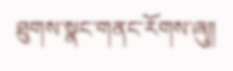ཐུགས་སྣང་གནང་རོགས་ཞུ༎